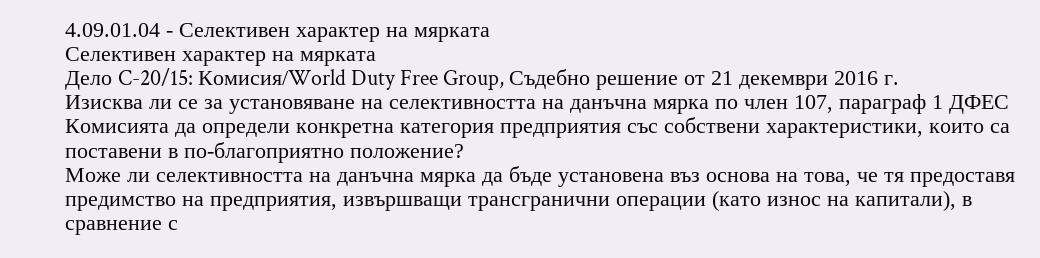4.09.01.04 - Селективен характер на мярката
Селективен характер на мярката
Дело C-20/15: Комисия/World Duty Free Group, Съдебно решение от 21 декември 2016 г.
Изисква ли се за установяване на селективността на данъчна мярка по член 107, параграф 1 ДФЕС Комисията да определи конкретна категория предприятия със собствени характеристики, които са поставени в по-благоприятно положение?
Може ли селективността на данъчна мярка да бъде установена въз основа на това, че тя предоставя предимство на предприятия, извършващи трансгранични операции (като износ на капитали), в сравнение с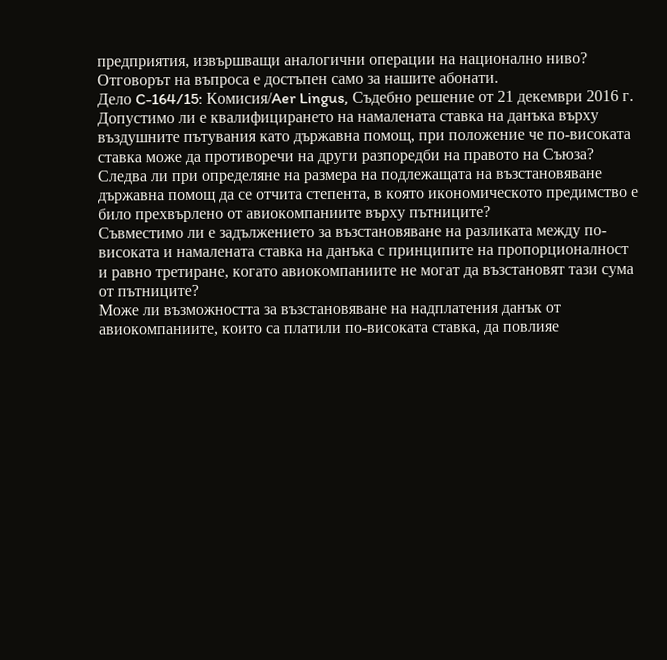предприятия, извършващи аналогични операции на национално ниво?
Отговорът на въпроса е достъпен само за нашите абонати.
Дело C-164/15: Комисия/Aer Lingus, Съдебно решение от 21 декември 2016 г.
Допустимо ли е квалифицирането на намалената ставка на данъка върху въздушните пътувания като държавна помощ, при положение че по-високата ставка може да противоречи на други разпоредби на правото на Съюза?
Следва ли при определяне на размера на подлежащата на възстановяване държавна помощ да се отчита степента, в която икономическото предимство е било прехвърлено от авиокомпаниите върху пътниците?
Съвместимо ли е задължението за възстановяване на разликата между по-високата и намалената ставка на данъка с принципите на пропорционалност и равно третиране, когато авиокомпаниите не могат да възстановят тази сума от пътниците?
Може ли възможността за възстановяване на надплатения данък от авиокомпаниите, които са платили по-високата ставка, да повлияе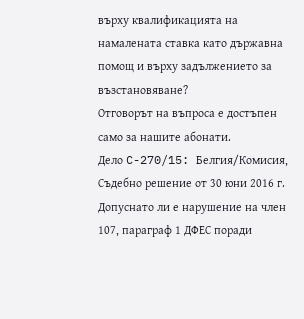върху квалификацията на намалената ставка като държавна помощ и върху задължението за възстановяване?
Отговорът на въпроса е достъпен само за нашите абонати.
Дело C-270/15: Белгия/Комисия, Съдебно решение от 30 юни 2016 г.
Допуснато ли е нарушение на член 107, параграф 1 ДФЕС поради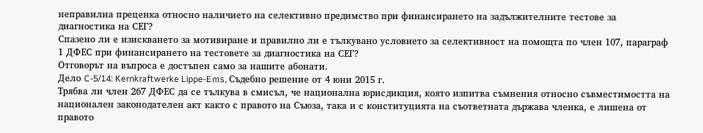неправилна преценка относно наличието на селективно предимство при финансирането на задължителните тестове за диагностика на СЕГ?
Спазено ли е изискването за мотивиране и правилно ли е тълкувано условието за селективност на помощта по член 107, параграф 1 ДФЕС при финансирането на тестовете за диагностика на СЕГ?
Отговорът на въпроса е достъпен само за нашите абонати.
Дело C-5/14: Kernkraftwerke Lippe-Ems, Съдебно решение от 4 юни 2015 г.
Трябва ли член 267 ДФЕС да се тълкува в смисъл, че национална юрисдикция, която изпитва съмнения относно съвместимостта на национален законодателен акт както с правото на Съюза, така и с конституцията на съответната държава членка, е лишена от правото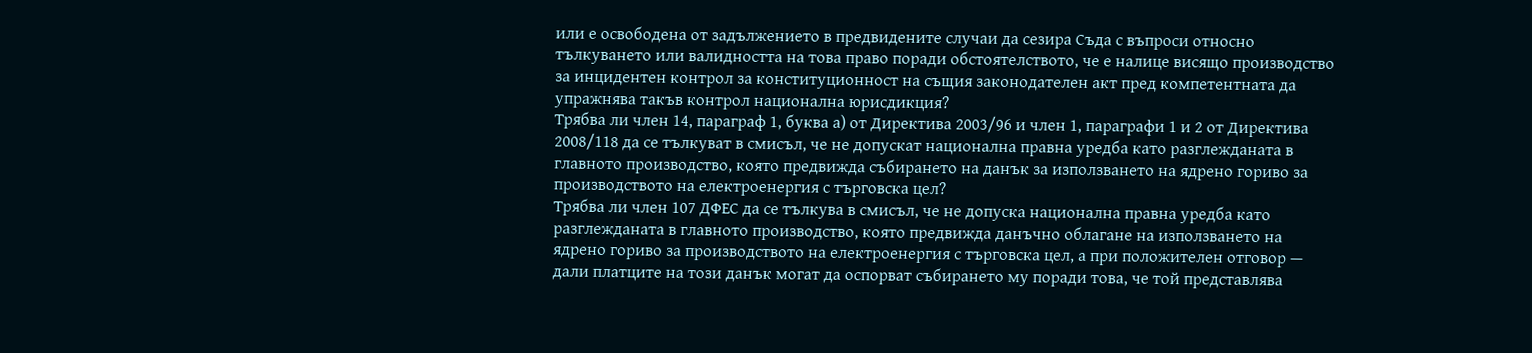или е освободена от задължението в предвидените случаи да сезира Съда с въпроси относно тълкуването или валидността на това право поради обстоятелството, че е налице висящо производство за инцидентен контрол за конституционност на същия законодателен акт пред компетентната да упражнява такъв контрол национална юрисдикция?
Трябва ли член 14, параграф 1, буква а) от Директива 2003/96 и член 1, параграфи 1 и 2 от Директива 2008/118 да се тълкуват в смисъл, че не допускат национална правна уредба като разглежданата в главното производство, която предвижда събирането на данък за използването на ядрено гориво за производството на електроенергия с търговска цел?
Трябва ли член 107 ДФЕС да се тълкува в смисъл, че не допуска национална правна уредба като разглежданата в главното производство, която предвижда данъчно облагане на използването на ядрено гориво за производството на електроенергия с търговска цел, а при положителен отговор — дали платците на този данък могат да оспорват събирането му поради това, че той представлява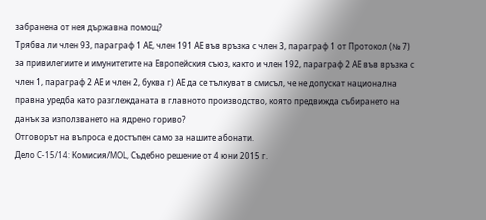забранена от нея държавна помощ?
Трябва ли член 93, параграф 1 АЕ, член 191 АЕ във връзка с член 3, параграф 1 от Протокол (№ 7) за привилегиите и имунитетите на Европейския съюз, както и член 192, параграф 2 АЕ във връзка с член 1, параграф 2 АЕ и член 2, буква г) АЕ да се тълкуват в смисъл, че не допускат национална правна уредба като разглежданата в главното производство, която предвижда събирането на данък за използването на ядрено гориво?
Отговорът на въпроса е достъпен само за нашите абонати.
Дело C-15/14: Комисия/MOL, Съдебно решение от 4 юни 2015 г.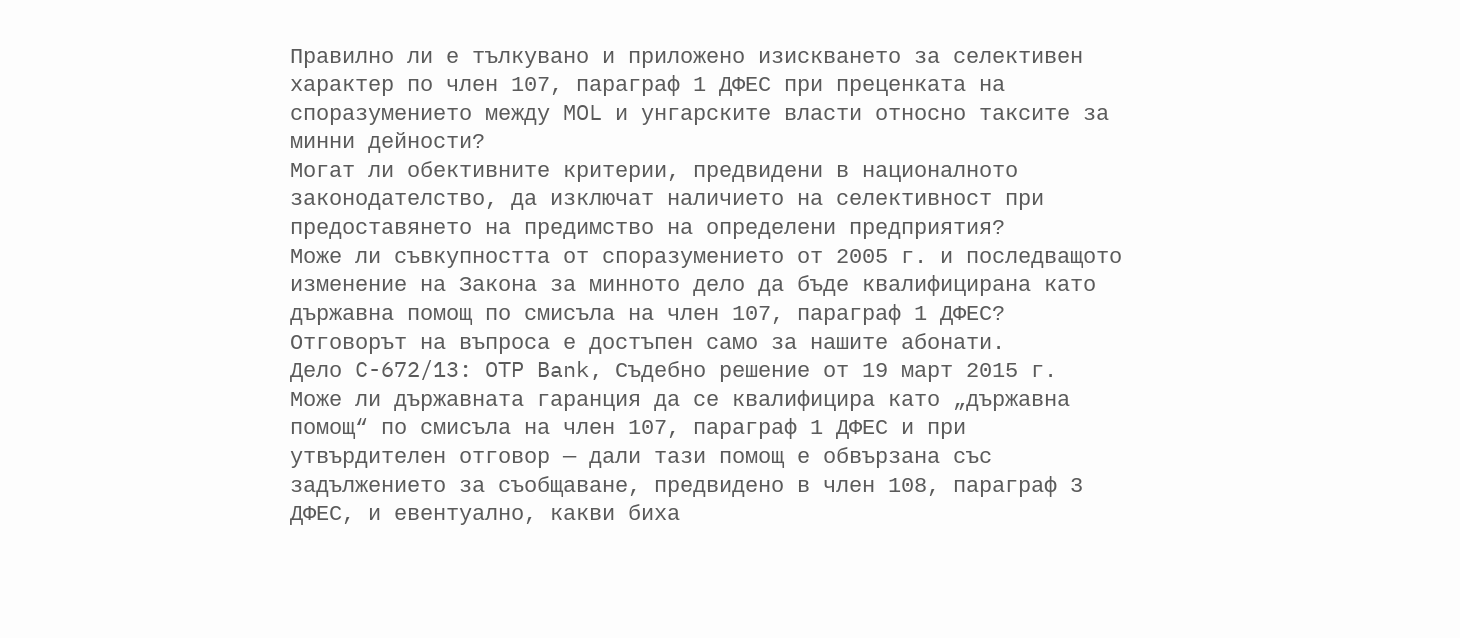Правилно ли е тълкувано и приложено изискването за селективен характер по член 107, параграф 1 ДФЕС при преценката на споразумението между MOL и унгарските власти относно таксите за минни дейности?
Могат ли обективните критерии, предвидени в националното законодателство, да изключат наличието на селективност при предоставянето на предимство на определени предприятия?
Може ли съвкупността от споразумението от 2005 г. и последващото изменение на Закона за минното дело да бъде квалифицирана като държавна помощ по смисъла на член 107, параграф 1 ДФЕС?
Отговорът на въпроса е достъпен само за нашите абонати.
Дело C-672/13: OTP Bank, Съдебно решение от 19 март 2015 г.
Може ли държавната гаранция да се квалифицира като „държавна помощ“ по смисъла на член 107, параграф 1 ДФЕС и при утвърдителен отговор — дали тази помощ е обвързана със задължението за съобщаване, предвидено в член 108, параграф 3 ДФЕС, и евентуално, какви биха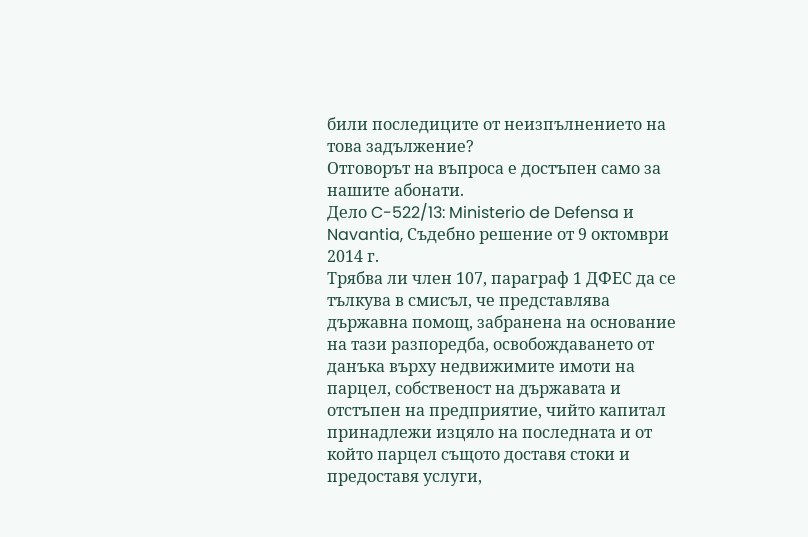били последиците от неизпълнението на това задължение?
Отговорът на въпроса е достъпен само за нашите абонати.
Дело C-522/13: Ministerio de Defensa и Navantia, Съдебно решение от 9 октомври 2014 г.
Трябва ли член 107, параграф 1 ДФЕС да се тълкува в смисъл, че представлява държавна помощ, забранена на основание на тази разпоредба, освобождаването от данъка върху недвижимите имоти на парцел, собственост на държавата и отстъпен на предприятие, чийто капитал принадлежи изцяло на последната и от който парцел същото доставя стоки и предоставя услуги,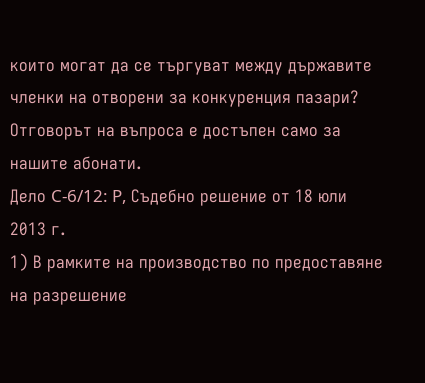които могат да се търгуват между държавите членки на отворени за конкуренция пазари?
Отговорът на въпроса е достъпен само за нашите абонати.
Дело C-6/12: P, Съдебно решение от 18 юли 2013 г.
1) В рамките на производство по предоставяне на разрешение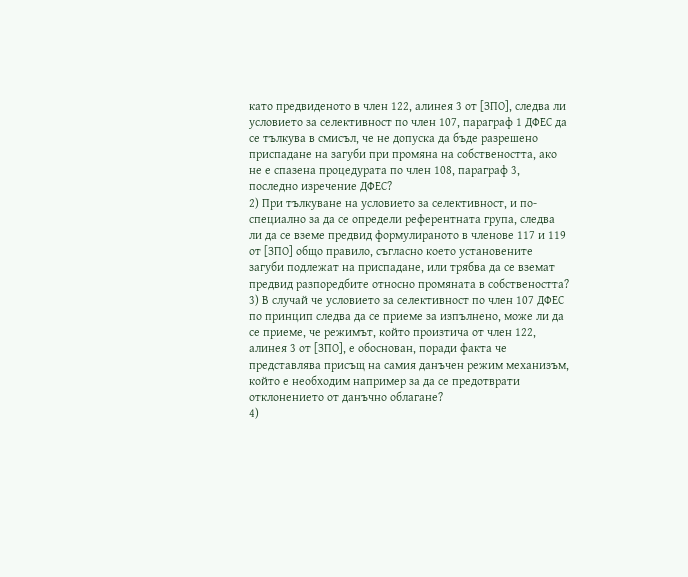като предвиденото в член 122, алинея 3 от [ЗПО], следва ли условието за селективност по член 107, параграф 1 ДФЕС да се тълкува в смисъл, че не допуска да бъде разрешено приспадане на загуби при промяна на собствеността, ако не е спазена процедурата по член 108, параграф 3, последно изречение ДФЕС?
2) При тълкуване на условието за селективност, и по-специално за да се определи референтната група, следва ли да се вземе предвид формулираното в членове 117 и 119 от [ЗПО] общо правило, съгласно което установените загуби подлежат на приспадане, или трябва да се вземат предвид разпоредбите относно промяната в собствеността?
3) В случай че условието за селективност по член 107 ДФЕС по принцип следва да се приеме за изпълнено, може ли да се приеме, че режимът, който произтича от член 122, алинея 3 от [ЗПО], е обоснован, поради факта че представлява присъщ на самия данъчен режим механизъм, който е необходим например за да се предотврати отклонението от данъчно облагане?
4)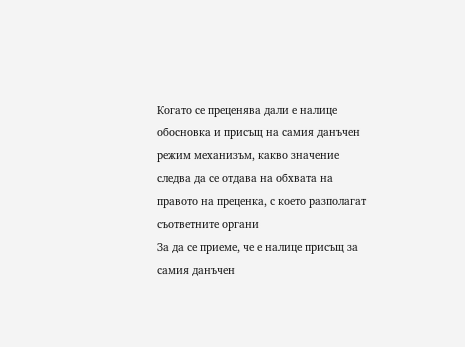Когато се преценява дали е налице обосновка и присъщ на самия данъчен режим механизъм, какво значение следва да се отдава на обхвата на правото на преценка, с което разполагат съответните органи
За да се приеме, че е налице присъщ за самия данъчен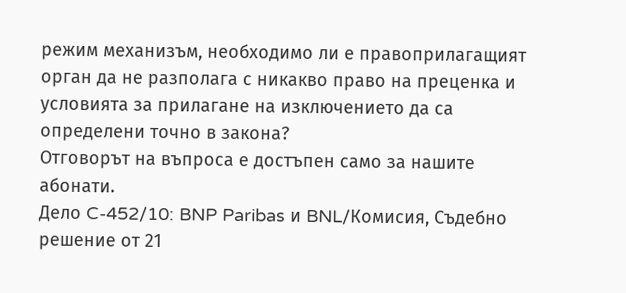режим механизъм, необходимо ли е правоприлагащият орган да не разполага с никакво право на преценка и условията за прилагане на изключението да са определени точно в закона?
Отговорът на въпроса е достъпен само за нашите абонати.
Дело C-452/10: BNP Paribas и BNL/Комисия, Съдебно решение от 21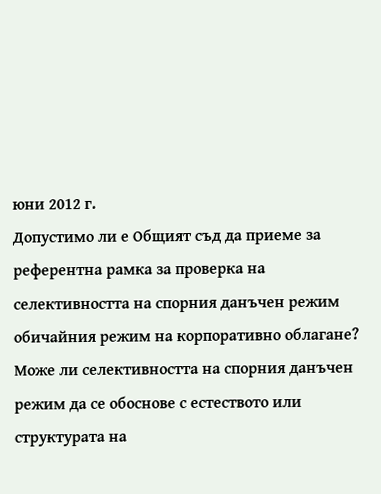юни 2012 г.
Допустимо ли е Общият съд да приеме за референтна рамка за проверка на селективността на спорния данъчен режим обичайния режим на корпоративно облагане?
Може ли селективността на спорния данъчен режим да се обоснове с естеството или структурата на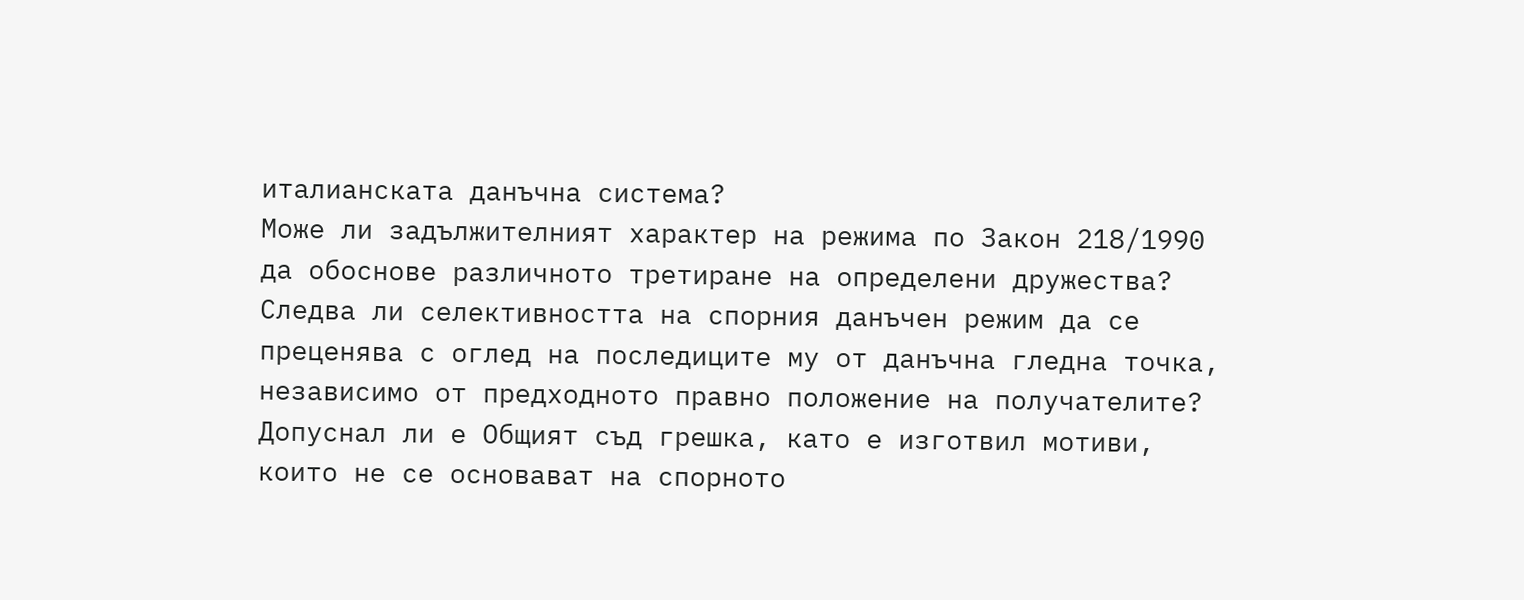италианската данъчна система?
Може ли задължителният характер на режима по Закон 218/1990 да обоснове различното третиране на определени дружества?
Следва ли селективността на спорния данъчен режим да се преценява с оглед на последиците му от данъчна гледна точка, независимо от предходното правно положение на получателите?
Допуснал ли е Общият съд грешка, като е изготвил мотиви, които не се основават на спорното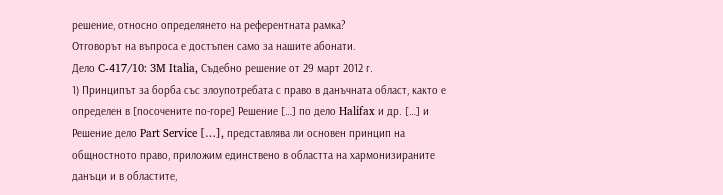решение, относно определянето на референтната рамка?
Отговорът на въпроса е достъпен само за нашите абонати.
Дело C-417/10: 3M Italia, Съдебно решение от 29 март 2012 г.
1) Принципът за борба със злоупотребата с право в данъчната област, както е определен в [посочените по-горе] Решение […] по дело Halifax и др. […] и Решение дело Part Service […], представлява ли основен принцип на общностното право, приложим единствено в областта на хармонизираните данъци и в областите,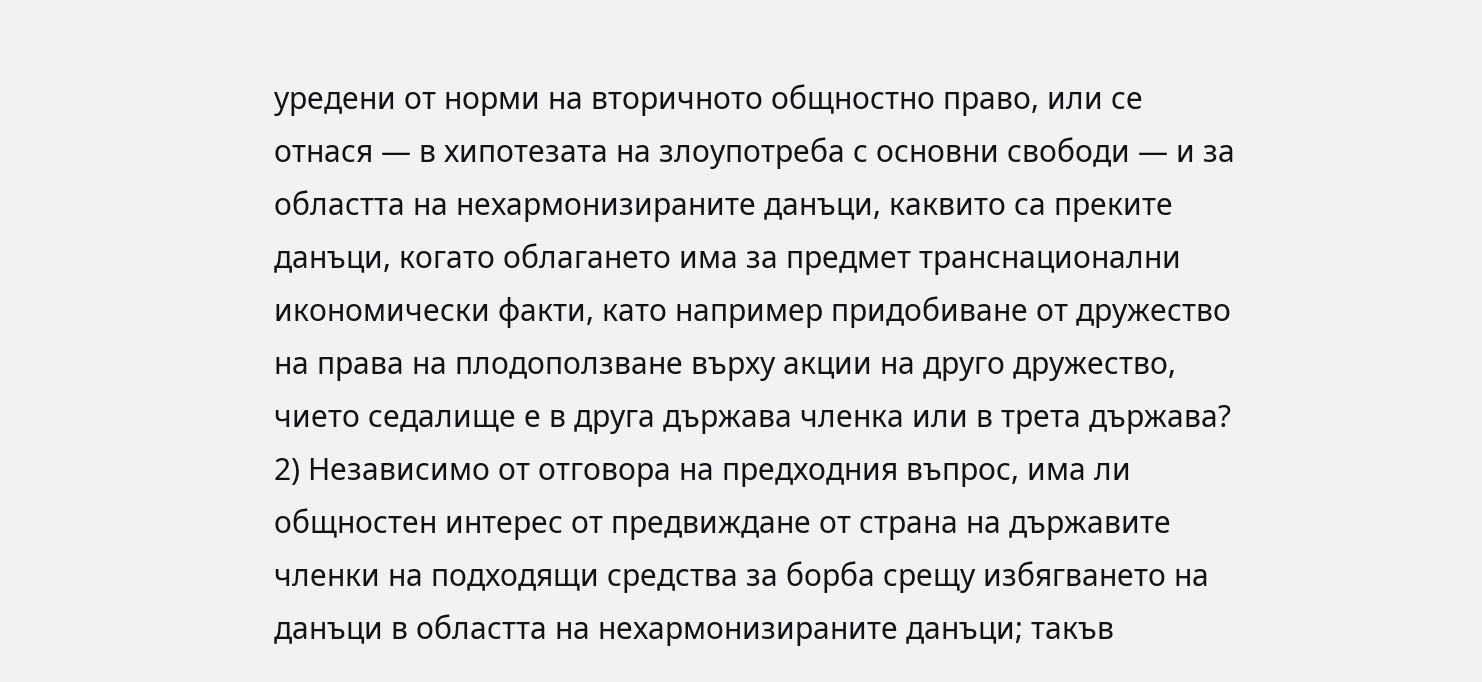уредени от норми на вторичното общностно право, или се отнася — в хипотезата на злоупотреба с основни свободи — и за областта на нехармонизираните данъци, каквито са преките данъци, когато облагането има за предмет транснационални икономически факти, като например придобиване от дружество на права на плодоползване върху акции на друго дружество, чието седалище е в друга държава членка или в трета държава?
2) Независимо от отговора на предходния въпрос, има ли общностен интерес от предвиждане от страна на държавите членки на подходящи средства за борба срещу избягването на данъци в областта на нехармонизираните данъци; такъв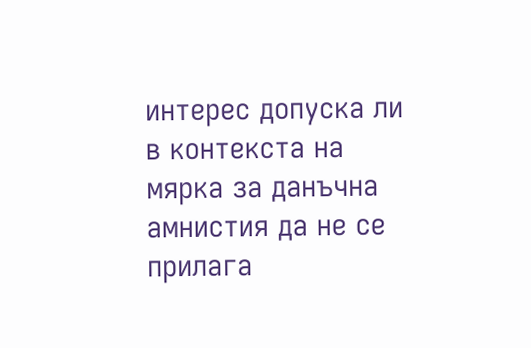интерес допуска ли в контекста на мярка за данъчна амнистия да не се прилага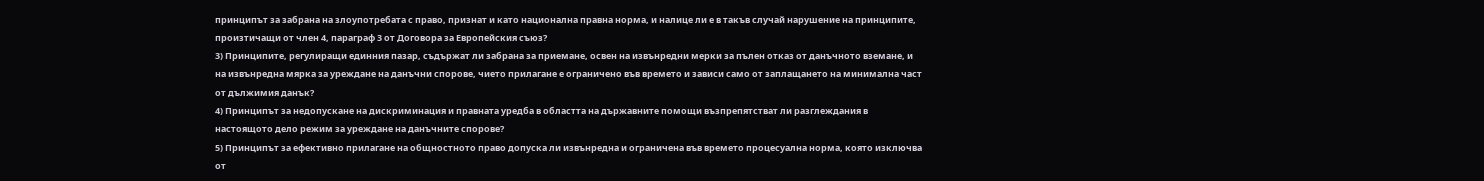принципът за забрана на злоупотребата с право, признат и като национална правна норма, и налице ли е в такъв случай нарушение на принципите, произтичащи от член 4, параграф 3 от Договора за Европейския съюз?
3) Принципите, регулиращи единния пазар, съдържат ли забрана за приемане, освен на извънредни мерки за пълен отказ от данъчното вземане, и на извънредна мярка за уреждане на данъчни спорове, чието прилагане е ограничено във времето и зависи само от заплащането на минимална част от дължимия данък?
4) Принципът за недопускане на дискриминация и правната уредба в областта на държавните помощи възпрепятстват ли разглеждания в настоящото дело режим за уреждане на данъчните спорове?
5) Принципът за ефективно прилагане на общностното право допуска ли извънредна и ограничена във времето процесуална норма, която изключва от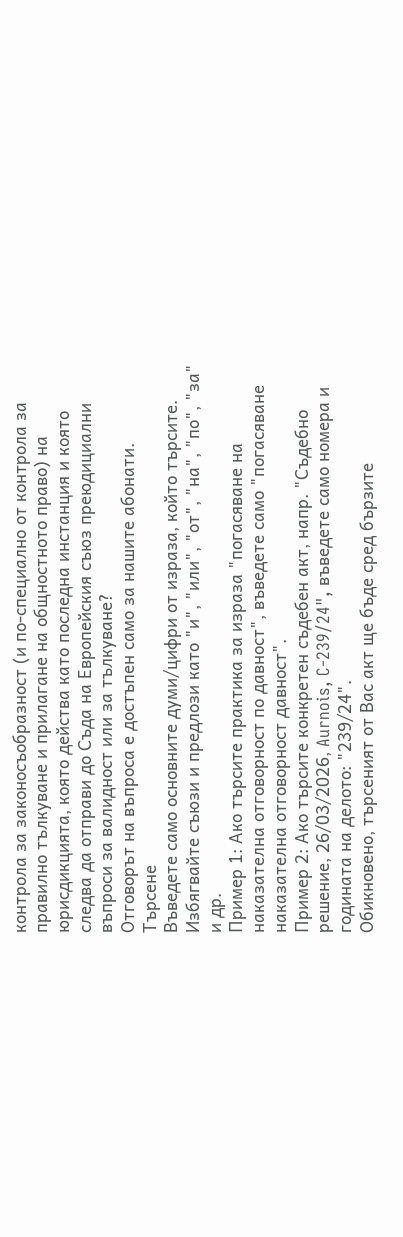контрола за законосъобразност (и по-специално от контрола за правилно тълкуване и прилагане на общностното право) на юрисдикцията, която действа като последна инстанция и която следва да отправи до Съда на Европейския съюз преюдициални въпроси за валидност или за тълкуване?
Отговорът на въпроса е достъпен само за нашите абонати.
Търсене
Въведете само основните думи/цифри от израза, който търсите. Избягвайте съюзи и предлози като "и", "или", "от", "на", "по", "за" и др.
Пример 1: Ако търсите практика за израза "погасяване на наказателна отговорност по давност", въведете само "погасяване наказателна отговорност давност".
Пример 2: Ако търсите конкретен съдебен акт, напр. "Съдебно решение, 26/03/2026, Aurnois, C-239/24", въведете само номера и годината на делото: "239/24".
Обикновено, търсеният от Вас акт ще бъде сред бързите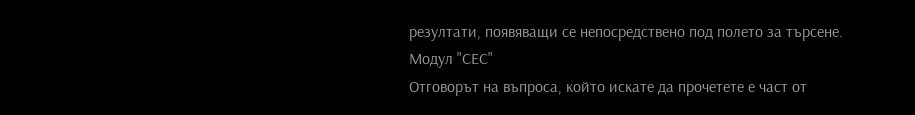резултати, появяващи се непосредствено под полето за търсене.
Модул "СЕС"
Отговорът на въпроса, който искате да прочетете е част от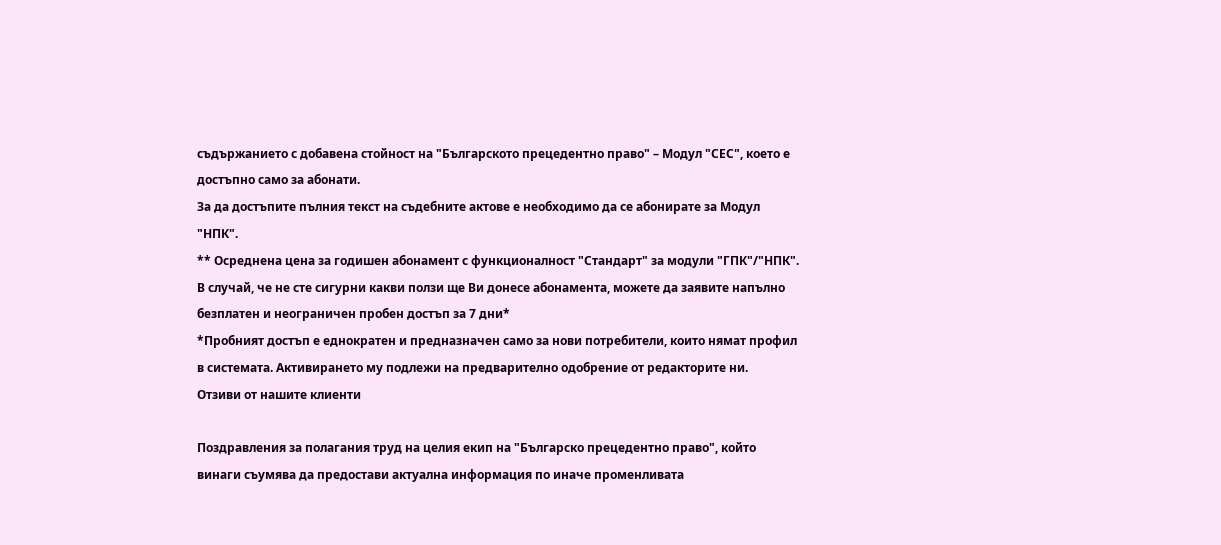съдържанието с добавена стойност на "Българското прецедентно право" – Модул "СЕС", което е достъпно само за абонати.
За да достъпите пълния текст на съдебните актове е необходимо да се абонирате за Модул "НПК".
** Осреднена цена за годишен абонамент с функционалност "Стандарт" за модули "ГПК"/"НПК".
В случай, че не сте сигурни какви ползи ще Ви донесе абонамента, можете да заявите напълно безплатен и неограничен пробен достъп за 7 дни*
*Пробният достъп е еднократен и предназначен само за нови потребители, които нямат профил в системата. Активирането му подлежи на предварително одобрение от редакторите ни.
Отзиви от нашите клиенти

Поздравления за полагания труд на целия екип на "Българско прецедентно право", който винаги съумява да предостави актуална информация по иначе променливата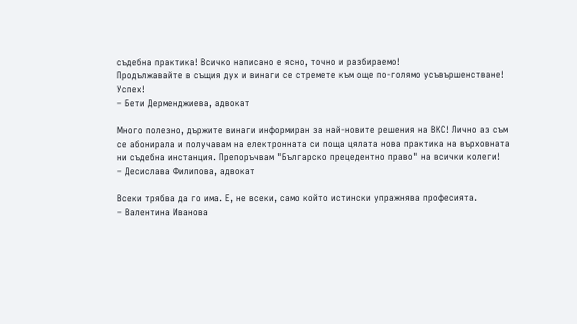съдебна практика! Всичко написано е ясно, точно и разбираемо!
Продължавайте в същия дух и винаги се стремете към още по-голямо усъвършенстване!
Успех!
– Бети Дерменджиева, адвокат

Много полезно, държите винаги информиран за най-новите решения на ВКС! Лично аз съм се абонирала и получавам на електронната си поща цялата нова практика на върховната ни съдебна инстанция. Препоръчвам "Българско прецедентно право" на всички колеги!
– Десислава Филипова, адвокат

Всеки трябва да го има. Е, не всеки, само който истински упражнява професията.
– Валентина Иванова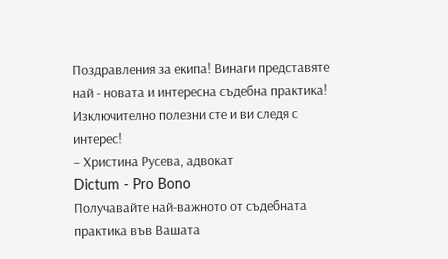Поздравления за екипа! Винаги представяте най - новата и интересна съдебна практика! Изключително полезни сте и ви следя с интерес!
– Христина Русева, адвокат
Dictum - Pro Bono
Получавайте най-важното от съдебната практика във Вашата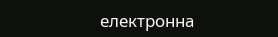електронна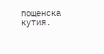пощенска кутия.